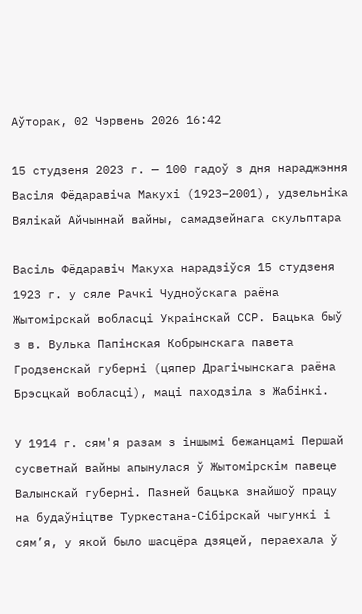Аўторак, 02 Чэрвень 2026 16:42

15 студзеня 2023 г. — 100 гадоў з дня нараджэння Васіля Фёдаравіча Макухі (1923–2001), удзельніка Вялікай Айчыннай вайны, самадзейнага скульптара

Васіль Фёдаравіч Макуха нарадзіўся 15 студзеня 1923 г. у сяле Рачкі Чудноўскага раёна Жытомірскай вобласці Украінскай ССР. Бацька быў з в. Вулька Папінская Кобрынскага павета Гродзенскай губерні (цяпер Драгічынскага раёна Брэсцкай вобласці), маці паходзіла з Жабінкі.

У 1914 г. сям'я разам з іншымі бежанцамі Першай сусветнай вайны апынулася ў Жытомірскім павеце Валынскай губерні. Пазней бацька знайшоў працу на будаўніцтве Туркестана-Сібірскай чыгункі і сям’я, у якой было шасцёра дзяцей, пераехала ў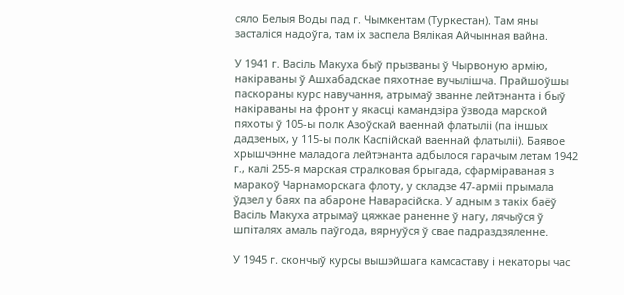сяло Белыя Воды пад г. Чымкентам (Туркестан). Там яны засталіся надоўга, там іх заспела Вялікая Айчынная вайна.

У 1941 г. Васіль Макуха быў прызваны ў Чырвоную армію, накіраваны ў Ашхабадскае пяхотнае вучылішча. Прайшоўшы паскораны курс навучання, атрымаў званне лейтэнанта і быў накіраваны на фронт у якасці камандзіра ўзвода марской пяхоты ў 105-ы полк Азоўскай ваеннай флатыліі (па іншых дадзеных, у 115-ы полк Каспійскай ваеннай флатыліі). Баявое хрышчэнне маладога лейтэнанта адбылося гарачым летам 1942 г., калі 255-я марская стралковая брыгада, сфарміраваная з маракоў Чарнаморскага флоту, у складзе 47-арміі прымала ўдзел у баях па абароне Наварасійска. У адным з такіх баёў Васіль Макуха атрымаў цяжкае раненне ў нагу, лячыўся ў шпіталях амаль паўгода, вярнуўся ў свае падраздзяленне.

У 1945 г. скончыў курсы вышэйшага камсаставу і некаторы час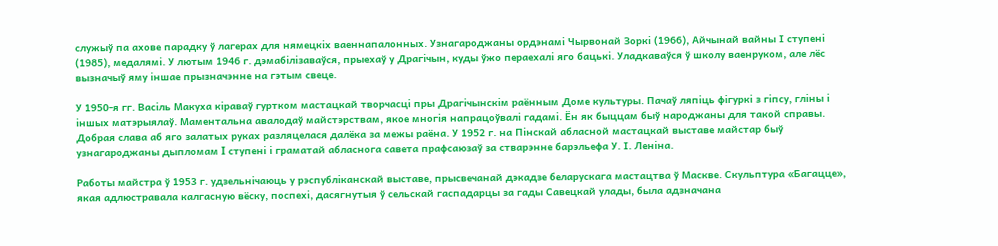служыў па ахове парадку ў лагерах для нямецкіх ваеннапалонных. Узнагароджаны ордэнамі Чырвонай Зоркі (1966), Айчынай вайны І ступені (1985), медалямі. У лютым 1946 г. дэмабілізаваўся, прыехаў у Драгічын, куды ўжо пераехалі яго бацькі. Уладкаваўся ў школу ваенруком, але лёс вызначыў яму іншае прызначэнне на гэтым свеце.

У 1950-я гг. Васіль Макуха кіраваў гуртком мастацкай творчасці пры Драгічынскім раённым Доме культуры. Пачаў ляпіць фігуркі з гіпсу, гліны і іншых матэрыялаў. Маментальна авалодаў майстэрствам, якое многія напрацоўвалі гадамі. Ён як быццам быў народжаны для такой справы. Добрая слава аб яго залатых руках разляцелася далёка за межы раёна. У 1952 г. на Пінскай абласной мастацкай выставе майстар быў узнагароджаны дыпломам I ступені і граматай абласнога савета прафсаюзаў за стварэнне барэльефа У. І. Леніна.

Работы майстра ў 1953 г. удзельнічаюць у рэспубліканскай выставе, прысвечанай дэкадзе беларускага мастацтва ў Маскве. Скульптура «Багацце», якая адлюстравала калгасную вёску, поспехі, дасягнутыя ў сельскай гаспадарцы за гады Савецкай улады, была адзначана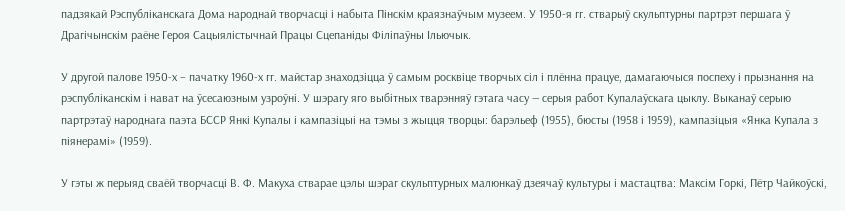падзякай Рэспубліканскага Дома народнай творчасці і набыта Пінскім краязнаўчым музеем. У 1950-я гг. стварыў скульптурны партрэт першага ў Драгічынскім раёне Героя Сацыялістычнай Працы Сцепаніды Філіпаўны Ільючык.

У другой палове 1950-х – пачатку 1960-х гг. майстар знаходзіцца ў самым росквіце творчых сіл і плённа працуе, дамагаючыся поспеху і прызнання на рэспубліканскім і нават на ўсесаюзным узроўні. У шэрагу яго выбітных тварэнняў гэтага часу — серыя работ Купалаўскага цыклу. Выканаў серыю партрэтаў народнага паэта БССР Янкі Купалы і кампазіцыі на тэмы з жыцця творцы: барэльеф (1955), бюсты (1958 і 1959), кампазіцыя «Янка Купала з піянерамі» (1959).

У гэты ж перыяд сваёй творчасці В. Ф. Макуха стварае цэлы шэраг скульптурных малюнкаў дзеячаў культуры і мастацтва: Максім Горкі, Пётр Чайкоўскі,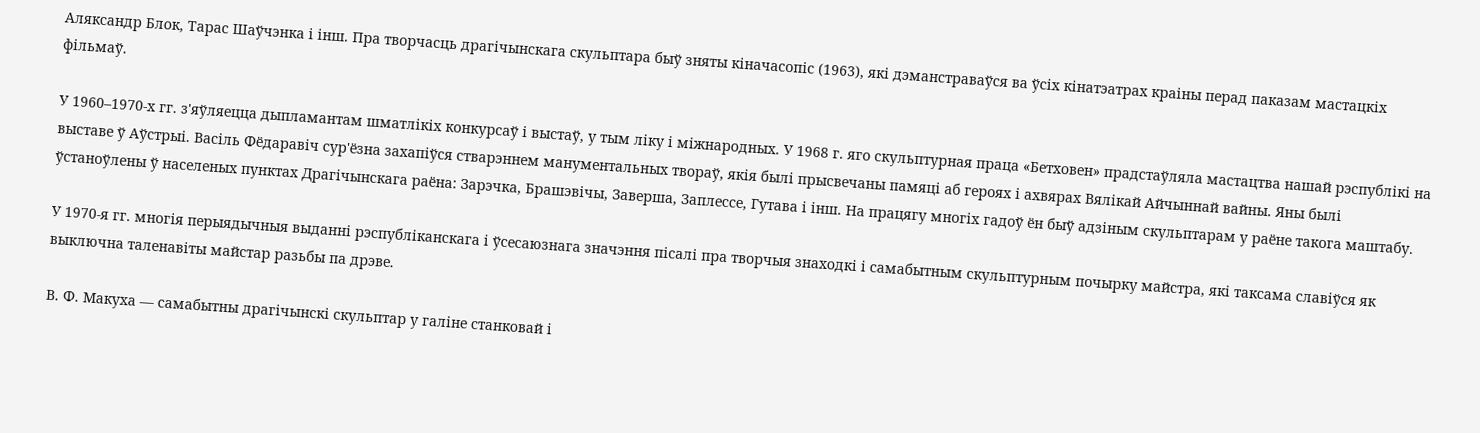Аляксандр Блок, Тарас Шаўчэнка і інш. Пра творчасць драгічынскага скульптара быў зняты кіначасопіс (1963), які дэманстраваўся ва ўсіх кінатэатрах краіны перад паказам мастацкіх фільмаў.

У 1960–1970-х гг. з'яўляецца дыпламантам шматлікіх конкурсаў і выстаў, у тым ліку і міжнародных. У 1968 г. яго скульптурная праца «Бетховен» прадстаўляла мастацтва нашай рэспублікі на выставе ў Аўстрыі. Васіль Фёдаравіч сур'ёзна захапіўся стварэннем манументальных твораў, якія былі прысвечаны памяці аб героях і ахвярах Вялікай Айчыннай вайны. Яны былі ўстаноўлены ў населеных пунктах Драгічынскага раёна: Зарэчка, Брашэвічы, Заверша, Заплессе, Гутава і інш. На працягу многіх гадоў ён быў адзіным скульптарам у раёне такога маштабу.

У 1970-я гг. многія перыядычныя выданні рэспубліканскага і ўсесаюзнага значэння пісалі пра творчыя знаходкі і самабытным скульптурным почырку майстра, які таксама славіўся як выключна таленавіты майстар разьбы па дрэве.

В. Ф. Макуха — самабытны драгічынскі скульптар у галіне станковай і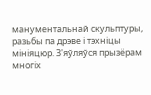манументальнай скульптуры, разьбы па дрэве і тэхніцы мініяцюр. З'яўляўся прызёрам многіх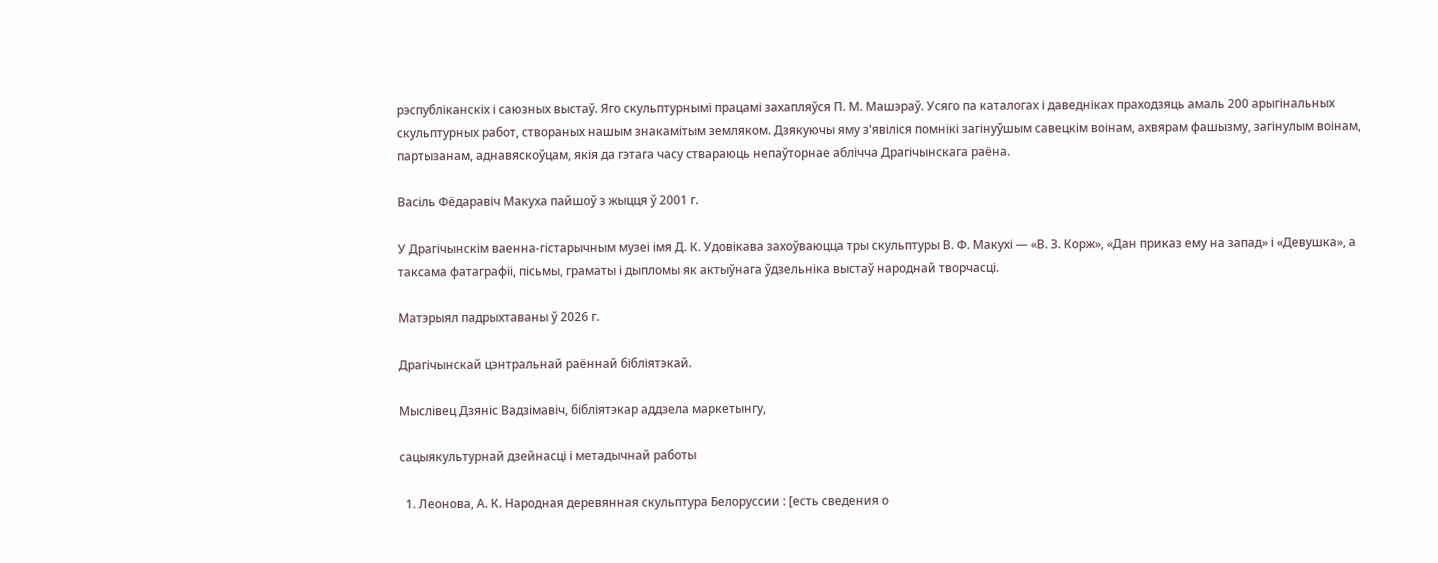рэспубліканскіх і саюзных выстаў. Яго скульптурнымі працамі захапляўся П. М. Машэраў. Усяго па каталогах і даведніках праходзяць амаль 200 арыгінальных скульптурных работ, створаных нашым знакамітым земляком. Дзякуючы яму з'явіліся помнікі загінуўшым савецкім воінам, ахвярам фашызму, загінулым воінам, партызанам, аднавяскоўцам, якія да гэтага часу ствараюць непаўторнае аблічча Драгічынскага раёна.

Васіль Фёдаравіч Макуха пайшоў з жыцця ў 2001 г.

У Драгічынскім ваенна-гістарычным музеі імя Д. К. Удовікава захоўваюцца тры скульптуры В. Ф. Макухі — «В. З. Корж», «Дан приказ ему на запад» і «Девушка», а таксама фатаграфіі, пісьмы, граматы і дыпломы як актыўнага ўдзельніка выстаў народнай творчасці.

Матэрыял падрыхтаваны ў 2026 г.

Драгічынскай цэнтральнай раённай бібліятэкай.

Мыслівец Дзяніс Вадзімавіч, бібліятэкар аддзела маркетынгу,

сацыякультурнай дзейнасці і метадычнай работы

  1. Леонова, А. К. Народная деревянная скульптура Белоруссии : [есть сведения о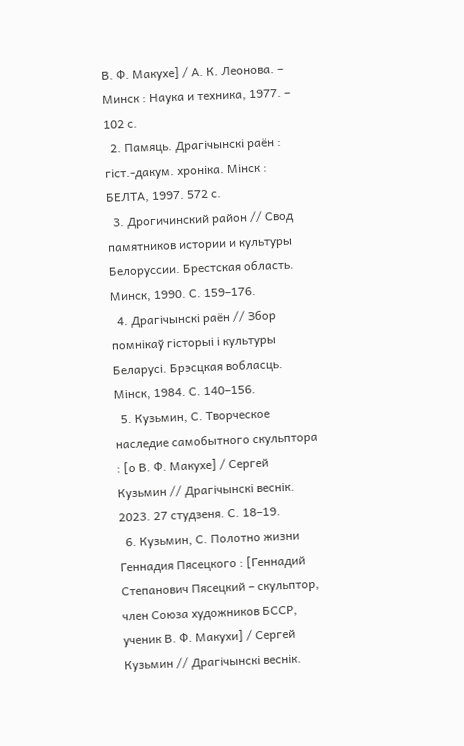В. Ф. Макухе] / А. К. Леонова. – Минск : Наука и техника, 1977. – 102 с.
  2. Памяць. Драгічынскі раён : гіст.-дакум. хроніка. Мінск : БЕЛТА, 1997. 572 с.
  3. Дрогичинский район // Свод памятников истории и культуры Белоруссии. Брестская область. Минск, 1990. С. 159–176.
  4. Драгічынскі раён // Збор помнікаў гісторыі і культуры Беларусі. Брэсцкая вобласць. Мінск, 1984. С. 140–156.
  5. Кузьмин, С. Творческое наследие самобытного скульптора : [о В. Ф. Макухе] / Сергей Кузьмин // Драгічынскі веснік. 2023. 27 студзеня. С. 18–19.
  6. Кузьмин, С. Полотно жизни Геннадия Пясецкого : [Геннадий Степанович Пясецкий – скульптор, член Союза художников БССР, ученик В. Ф. Макухи] / Сергей Кузьмин // Драгічынскі веснік.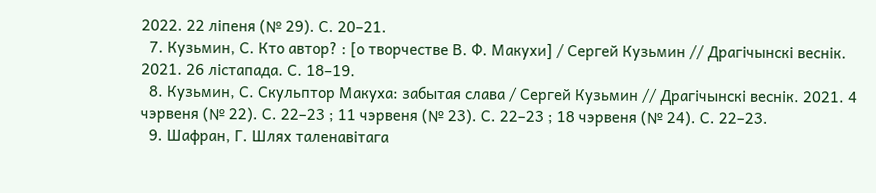2022. 22 ліпеня (№ 29). С. 20–21.
  7. Кузьмин, С. Кто автор? : [о творчестве В. Ф. Макухи] / Сергей Кузьмин // Драгічынскі веснік. 2021. 26 лістапада. С. 18–19.
  8. Кузьмин, С. Скульптор Макуха: забытая слава / Сергей Кузьмин // Драгічынскі веснік. 2021. 4 чэрвеня (№ 22). С. 22–23 ; 11 чэрвеня (№ 23). С. 22–23 ; 18 чэрвеня (№ 24). С. 22–23.
  9. Шафран, Г. Шлях таленавітага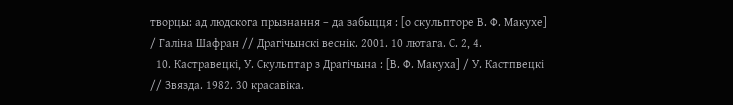творцы: ад людскога прызнання – да забыцця : [о скульпторе В. Ф. Макухе] / Галіна Шафран // Драгічынскі веснік. 2001. 10 лютага. С. 2, 4.
  10. Кастравецкі, У. Скульптар з Драгічына : [В. Ф. Макуха] / У. Кастпвецкі // Звязда. 1982. 30 красавіка.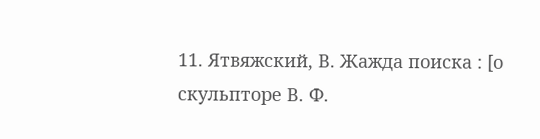11. Ятвяжский, В. Жажда поиска : [о скульпторе В. Ф.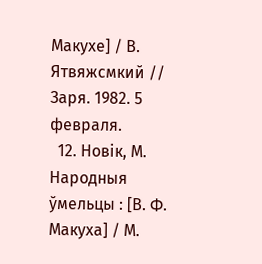Макухе] / В. Ятвяжсмкий // Заря. 1982. 5 февраля.
  12. Новік, М. Народныя ўмельцы : [В. Ф. Макуха] / М.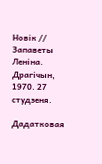Новік // Запаветы Леніна. Драгічын, 1970. 27 студзеня.

Дадатковая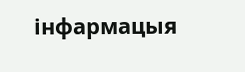інфармацыя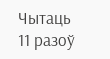Чытаць 11 разоў